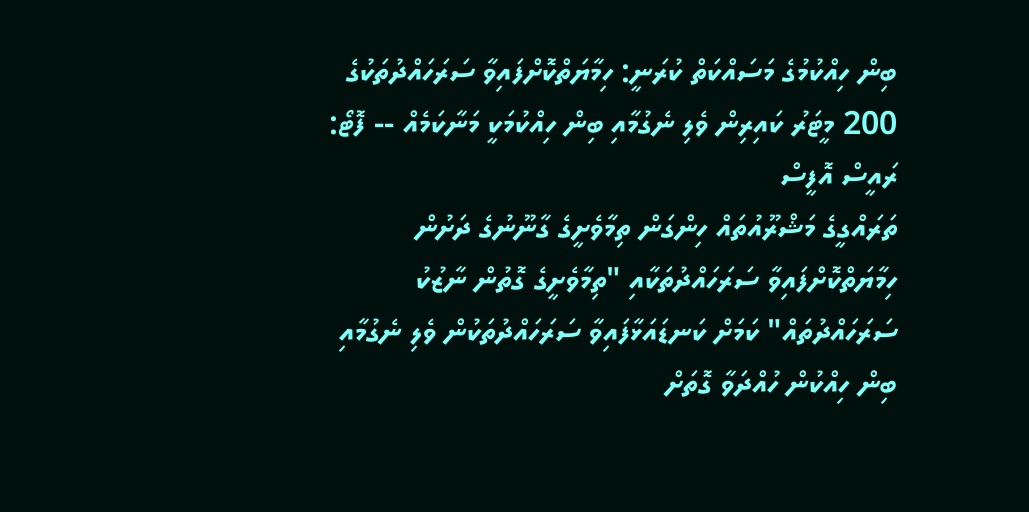ބިން ހިއްކުމުގެ މަސައްކަތް ކުރަނީ: ހިމާޔަތްކޮށްފައިވާ ސަރަހައްދުތަކުގެ 200 މީޓަރު ކައިރިން ވެލި ނެގުމާއި ބިން ހިއްކުމަކީ މަނާކަމެއް -- ފޮޓޯ: ރައީސް އޮފީސް
ތަރައްގީގެ މަޝްރޫއުތައް ހިންގަން ތިމާވެށީގެ ގާނޫނުގެ ދަށުން ހިމާޔަތްކޮށްފައިވާ ސަރަހައްދުތަކާއި "ތިމާވެށީގެ ގޮތުން ނާޒުކު ސަރަހައްދުތައް" ކަމަށް ކަނޑައަޅާފައިވާ ސަރަހައްދުތަކުން ވެލި ނެގުމާއި ބިން ހިއްކުން ހުއްދަވާ ގޮތަށް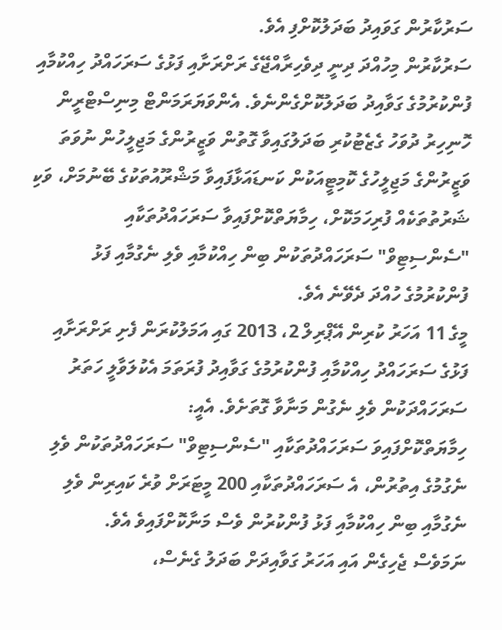ސަރުކާރުން ގަވައިދު ބަދަލުކޮށްފި އެވެ.
ސަރުކާރުން މިހުއްދަ ދިނީ ދިވެހިރާއްޖޭގެ ރަށްރަށާއި ފަޅުގެ ސަރަހައްދު ހިއްކުމާއި ފުންކުރުމުގެ ގަވާއިދު ބަދަލުކޮށްގެންނެވެ. އެންވަޔަރަމަންޓް މިނިސްޓްރީން ހޮނިހިރު ދުވަހު ގެޒެޓުކުރި ބަދަލުގައިވާ ގޮތުން ވަޒީރުންގެ މަޖިލީހުން ނުވަތަ ވަޒީރުންގެ މަޖިލީހުގެ ކޮމިޓީއަކުން ކަނޑައަޅާފައިވާ މަޝްރޫއުތަކުގެ ބޭނުމަށް، ވަކި ޝަރުތުތަކެއް ފުރިހަމަކޮށް، ހިމާޔަތްކޮށްފައިވާ ސަރަހައްދުތަކާއި "ސެންސިޓިވް" ސަރަހައްދުތަކުން ބިން ހިއްކުމާއި ވެލި ނެގުމާއި ފަޅު ފުންކުރުމުގެ ހުއްދަ ދެވޭނެ އެވެ.
މީގެ 11 އަހަރު ކުރިން އޭޕްރިލް 2، 2013 ގައި އަމަލުކުރަން ފެށި ރަށްރަށާއި ފަޅުގެ ސަރަހައްދު ހިއްކުމާއި ފުންކުރުމުގެ ގަވާއިދު ފުރަތަމަ އެކުލަވާލީ ހަތަރު ސަރަހައްދަކުން ވެލި ނެގުން މަނާވާ ގޮތަށެވެ. އެއީ:
ހިމާޔަތްކޮށްފައިވަ ސަރަހައްދުތަކާއި "ސެންސިޓިވް" ސަރަހައްދުތަކުން ވެލި ނެގުމުގެ އިތުރުން، އެ ސަރަހައްދުތަކާއި 200 މީޓަރަށް ވުރެ ކައިރިން ވެލި ނެގުމާއި ބިން ހިއްކުމާއި ފަޅު ފުންކުރުން ވެސް މަނާކޮށްފައިވެ އެވެ.
ނަމަވެސް ޖެހިގެން އައި އަހަރު ގަވާއިދަށް ބަދަލު ގެނެސް،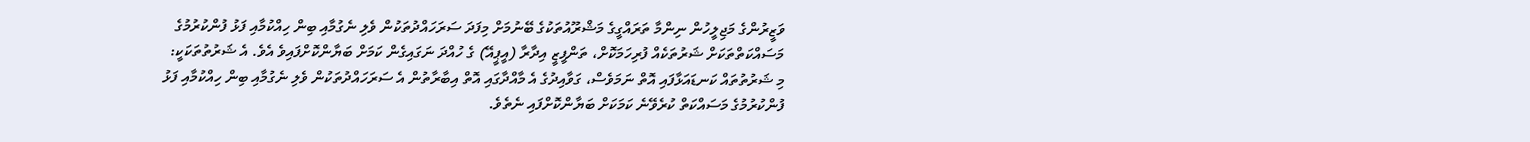ވަޒީރުންގެ މަޖިލީހުން ނިންމާ ތަރައްގީގެ މަޝްރޫއުތަކުގެ ބޭނުމަށް މިފަދަ ސަރަހައްދުތަކުން ވެލި ނެގުމާއި ބިން ހިއްކުމާއި ފަޅު ފުންކުރުމުގެ މަސައްކަތްތަކަށް ޝަރުތަކެއް ފުރިހަމަކޮށް، ތަންފީޒީ އިދާރާ (އީޕީއޭ) ގެ ހުއްދަ ނަގައިގެން ކަމަށް ބަޔާންކޮށްފައިވެ އެވެ. އެ ޝަރުތުތަކަކީ:
މި ޝަރުތުތައް ކަނޑައަޅާފައި އޮތް ނަމަވެސް، ގަވާއިދުގެ އެ މާއްދާގައި އޮތް އިބާރާތުން އެ ސަރަހައްދުތަކުން ވެލި ނެގުމާއި ބިން ހިއްކުމާއި ފަޅު ފުންކުރުމުގެ މަސައްކަތް ކުރެވޭނެ ކަމަކަށް ބަޔާންކޮށްފައި ނެތެވެ.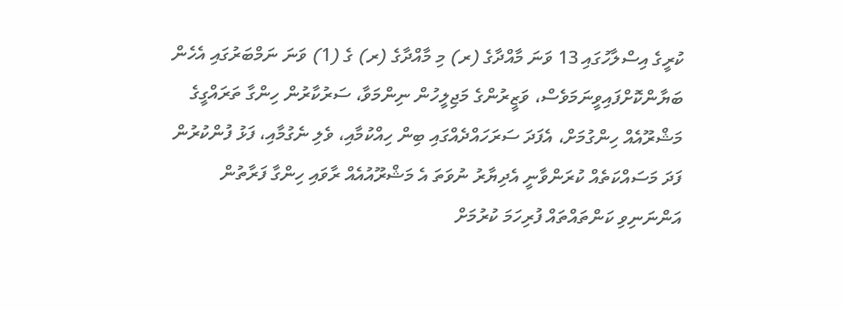ކުރީގެ އިސްލާހުގައި 13 ވަނަ މާއްދާގެ (ރ) މި މާއްދާގެ (ރ) ގެ (1) ވަނަ ނަމްބަރުގައި އެހެން ބަޔާންކޮށްފައިވީނަމަވެސް، ވަޒީރުންގެ މަޖިލީހުން ނިންމަވާ، ސަރުކާރުން ހިންގާ ތަރައްގީގެ މަޝްރޫއެއް ހިންގުމަށް، އެފަދަ ސަރަހައްދެއްގައި ބިން ހިއްކުމާއި، ވެލި ނެގުމާއި، ފަޅު ފުންކުރުން ފަދަ މަސައްކަތެއް ކުރަންވާނީ އެދިޔާރު ނުވަތަ އެ މަޝްރޫއުއެއް ރާވައި ހިންގާ ފަރާތުން އަންނަނިވި ކަންތައްތައް ފުރިހަމަ ކުރުމަށް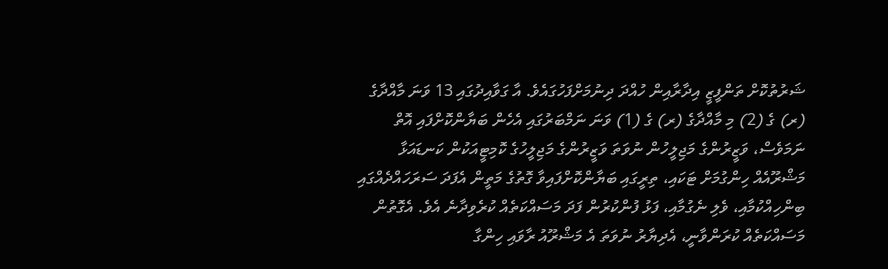ޝަރުތުކޮށް ތަންފީޒީ އިދާރާއިން ހުއްދަ ދިނުމަށްފަހުގައެވެ. އާ ގަވާއިދުގައި 13 ވަނަ މާއްދާގެ (ރ) ގެ (2) މި މާއްދާގެ (ރ) ގެ (1) ވަނަ ނަމްބަރުގައި އެހެން ބަޔާންކޮށްފައި އޮތް ނަމަވެސް، ވަޒީރުންގެ މަޖިލީހުން ނުވަތަ ވަޒީރުންގެ މަޖިލީހުގެ ކޮމިޓީއަކުން ކަނޑައަޅާ މަޝްރޫއެއް ހިންގުމަށް ޓަކައި، ތިރީގައި ބަޔާންކޮށްފައިވާ ގޮތުގެ މަތީން އެފަދަ ސަރަހައްދެއްގައި ބިންހިއްކުމާއި، ވެލި ނެގުމާއި، ފަޅު ފުންކުރުން ފަދަ މަސައްކަތެއް ކުރެވިދާނެ އެވެ. އެގޮތުން މަސައްކަތެއް ކުރަންވާނީ، އެދިޔާރު ނުވަތަ އެ މަޝްރޫއު ރާވައި ހިންގާ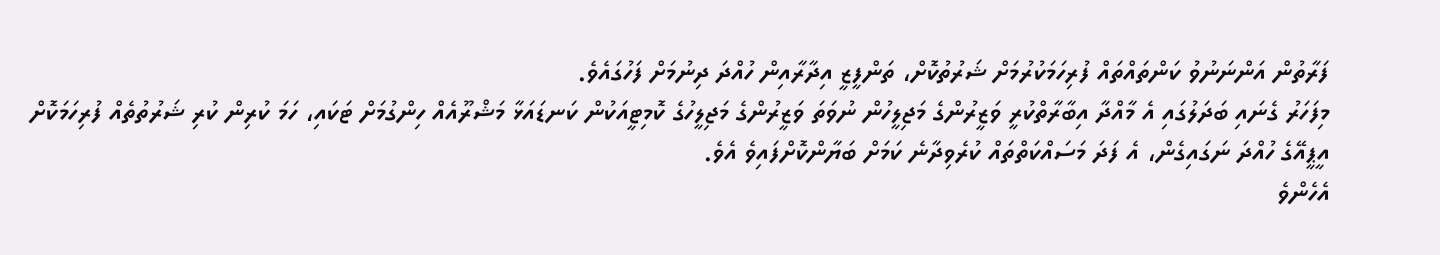ފަރާތުން އަންނަނުވު ކަންތައްތައް ފުރިހަމަކުރުމަށް ޝަރުތުކޮށް، ތަންފީޒީ އިދާރާއިން ހުއްދަ ދިނުމަށް ފަހުގައެވެ.
މިފަހަރު ގެނައި ބަދަލުގައި އެ މާއްދާ އިބާރާތްކުރީ ވަޒީރުންގެ މަޖިލީހުން ނުވަތަ ވަޒީރުންގެ މަޖިލީހުގެ ކޮމިޓީއަކުން ކަނޑައަޅާ މަޝްރޫއެއް ހިންގުމަށް ޓަކައި، ހަމަ ކުރިން ކުރި ޝަރުތުތެއް ފުރިހަމަކޮށް އީޕީއޭގެ ހުއްދަ ނަގައިގެން، އެ ފަދަ މަސައްކަތްތައް ކުރެވިދާނެ ކަމަށް ބަޔާންކޮށްފައިވެ އެވެ.
އެހެންވެ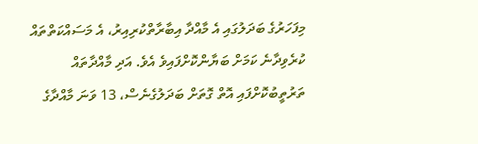މިފަހަރުގެ ބަދަލުގައި އެ މާއްދާ އިބާރާތްކުރިއިރު، އެ މަސައްކަތްތައް ކުރެވިދާނެ ކަމަށް ބަޔާންކޮށްފައިވެ އެވެ. އަދި މާއްދާތައް ތަރުތީބުކޮށްފައި އޮތް ގޮތަށް ބަދަލުގެނެސް، 13 ވަނަ މާއްދާގެ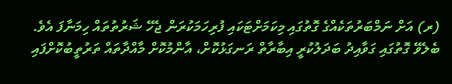(ރ) އަށް ނަމްބަރުތަކެއްގެ ގޮތުގައި މިކަމަށްޓަކައި ފުރިހަމަކުރަން ޖެހޭ ޝަރުތުތައް ހިމަނާފަ އެވެ.
ބެލެވޭ ގޮތުގައި ގަވާއިދު ބަދަލުކުރީ އިބާރާތް ރަނގަޅުކޮށް، އާންމުކޮށް މާއްދާތައް ތަރުތީބުކޮށްފައި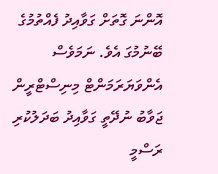އޮންނަ ގޮތަށް ގަވާއިދު ފެއްތުމުގެ ބޭނުމުގަ އެވެ. ނަމަވެސް އެންވަޔަރަމަންޓް މިނިސްޓްރީން ޖަވާބު ނުދޭތީ ގަވާއިދު ބަދަލުކުރި ރަސްމީ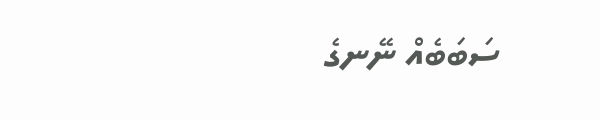ސަބަބެއް ނޭނގެ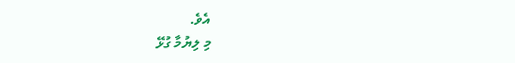އެވެ.
މި ލިޔުމާ ގުޅޭ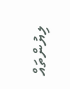ލިޔުންތައް